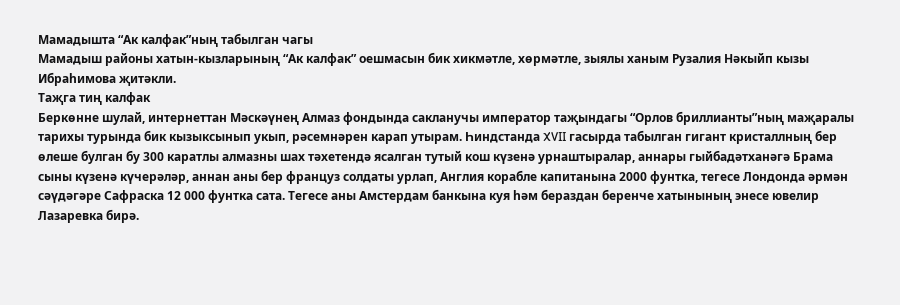Мамадышта “Ак калфак”ның табылган чагы
Мамадыш районы хатын-кызларының “Ак калфак” оешмасын бик хикмәтле, хөрмәтле, зыялы ханым Рузалия Нәкыйп кызы Ибраһимова җитәкли.
Таҗга тиң калфак
Беркөнне шулай, интернеттан Мәскәүнең Алмаз фондында сакланучы император таҗындагы “Орлов бриллианты”ның маҗаралы тарихы турында бик кызыксынып укып, рәсемнәрен карап утырам. Һиндстанда XVII гасырда табылган гигант кристаллның бер өлеше булган бу 300 каратлы алмазны шах тәхетендә ясалган тутый кош күзенә урнаштыралар, аннары гыйбадәтханәгә Брама сыны күзенә күчерәләр, аннан аны бер француз солдаты урлап, Англия корабле капитанына 2000 фунтка, тегесе Лондонда әрмән сәүдәгәре Сафраска 12 000 фунтка сата. Тегесе аны Амстердам банкына куя һәм бераздан беренче хатынының энесе ювелир Лазаревка бирә.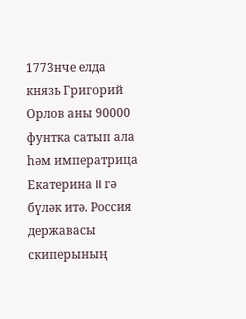1773нче елда князь Григорий Орлов аны 90000 фунтка сатып ала һәм императрица Екатерина II гә бүләк итә. Россия державасы скиперының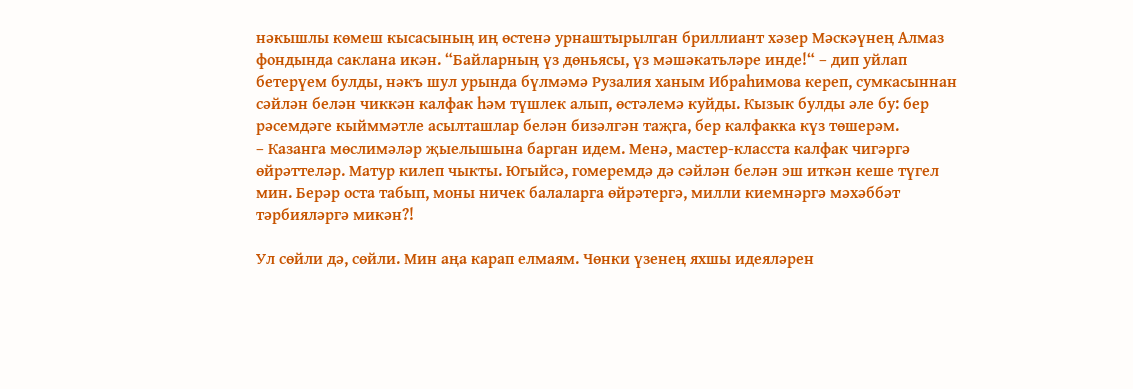нәкышлы көмеш кысасының иң өстенә урнаштырылган бриллиант хәзер Мәскәүнең Алмаз фондында саклана икән. “Байларның үз дөньясы, үз мәшәкатьләре инде!“ – дип уйлап бетерүем булды, нәкъ шул урында бүлмәмә Рузалия ханым Ибраһимова кереп, сумкасыннан сәйлән белән чиккән калфак һәм түшлек алып, өстәлемә куйды. Кызык булды әле бу: бер рәсемдәге кыйммәтле асылташлар белән бизәлгән таҗга, бер калфакка күз төшерәм.
– Казанга мөслимәләр җыелышына барган идем. Менә, мастер-класста калфак чигәргә өйрәттеләр. Матур килеп чыкты. Югыйсә, гомеремдә дә сәйлән белән эш иткән кеше түгел мин. Берәр оста табып, моны ничек балаларга өйрәтергә, милли киемнәргә мәхәббәт тәрбияләргә микән?!

Ул сөйли дә, сөйли. Мин аңа карап елмаям. Чөнки үзенең яхшы идеяләрен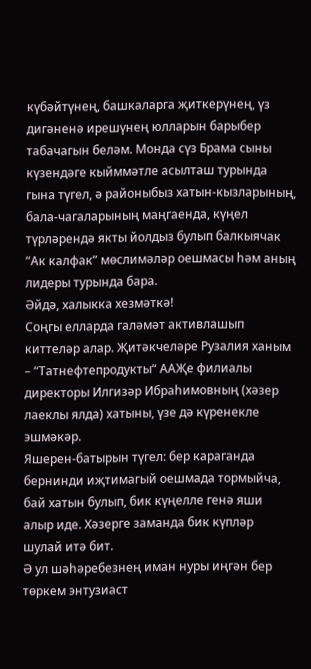күбәйтүнең, башкаларга җиткерүнең, үз дигәненә ирешүнең юлларын барыбер табачагын беләм. Монда сүз Брама сыны күзендәге кыйммәтле асылташ турында гына түгел, ә районыбыз хатын-кызларының, бала-чагаларының маңгаенда, күңел түрләрендә якты йолдыз булып балкыячак “Ак калфак” мөслимәләр оешмасы һәм аның лидеры турында бара.
Әйдә, халыкка хезмәткә!
Соңгы елларда галәмәт активлашып киттеләр алар. Җитәкчеләре Рузалия ханым – “Татнефтепродукты“ ААҖе филиалы директоры Илгизәр Ибраһимовның (хәзер лаеклы ялда) хатыны, үзе дә күренекле эшмәкәр.
Яшерен-батырын түгел: бер караганда бернинди иҗтимагый оешмада тормыйча, бай хатын булып, бик күңелле генә яши алыр иде. Хәзерге заманда бик күпләр шулай итә бит.
Ә ул шәһәребезнең иман нуры иңгән бер төркем энтузиаст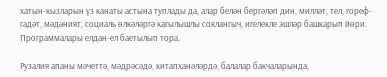хатын-кызларын үз канаты астына туплады да, алар белән бергәләп дин, милләт, тел, гореф-гадәт, мәдәният, социаль өлкәләргә кагылышлы соклангыч, игелекле эшләр башкарып йөри. Программалары елдан-ел баетылып тора.

Рузалия апаны мәчеттә, мәдрәсәдә, китапханәләрдә, балалар бакчаларында,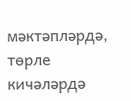мәктәпләрдә, төрле кичәләрдә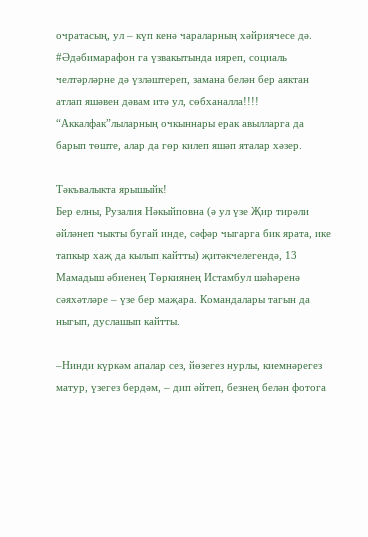очратасың, ул – күп кенә чараларның хәйриячесе дә. #Әдәбимарафон га үзвакытында ияреп, социаль челтәрләрне дә үзләштереп, замана белән бер аяктан атлап яшәвен дәвам итә ул, сөбханалла!!!! “Аккалфак”лыларның очкыннары ерак авылларга да барып төште, алар да гөр килеп яшәп яталар хәзер.

Тәкъвалыкта ярышыйк!
Бер елны, Рузалия Нәкыйповна (ә ул үзе Җир тирәли әйләнеп чыкты бугай инде, сәфәр чыгарга бик ярата, ике тапкыр хаҗ да кылып кайтты) җитәкчелегендә, 13 Мамадыш әбиенең Төркиянең Истамбул шәһәренә сәяхәтләре – үзе бер маҗара. Командалары тагын да ныгып, дуслашып кайтты.

–Нинди күркәм апалар сез, йөзегез нурлы, киемнәрегез матур, үзегез бердәм, – дип әйтеп, безнең белән фотога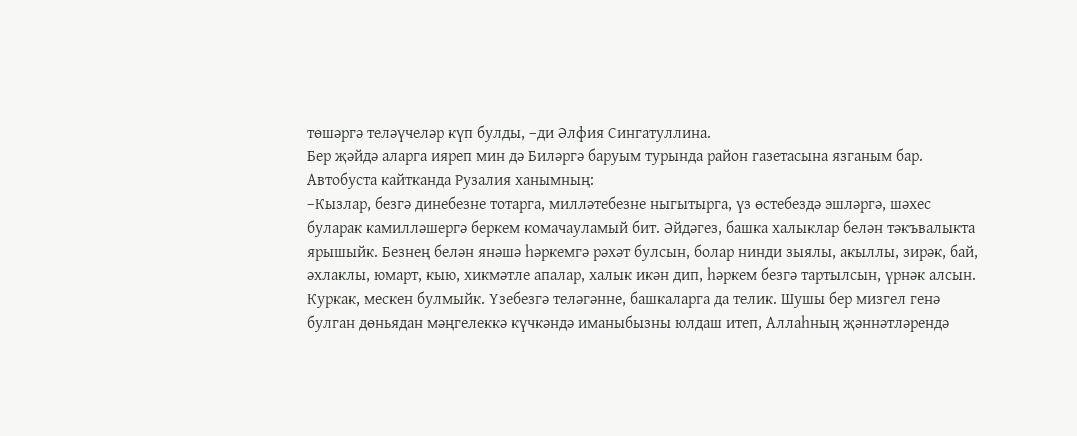төшәргә теләүчеләр күп булды, –ди Әлфия Сингатуллина.
Бер җәйдә аларга ияреп мин дә Биләргә баруым турында район газетасына язганым бар. Автобуста кайтканда Рузалия ханымның:
–Кызлар, безгә динебезне тотарга, милләтебезне ныгытырга, үз өстебездә эшләргә, шәхес буларак камилләшергә беркем комачауламый бит. Әйдәгез, башка халыклар белән тәкъвалыкта ярышыйк. Безнең белән янәшә һәркемгә рәхәт булсын, болар нинди зыялы, акыллы, зирәк, бай, әхлаклы, юмарт, кыю, хикмәтле апалар, халык икән дип, һәркем безгә тартылсын, үрнәк алсын. Куркак, мескен булмыйк. Үзебезгә теләгәнне, башкаларга да телик. Шушы бер мизгел генә булган дөньядан мәңгелеккә күчкәндә иманыбызны юлдаш итеп, Аллаһның җәннәтләрендә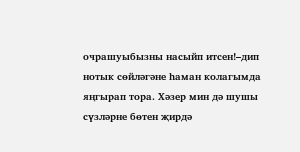очрашуыбызны насыйп итсен!–дип нотык сөйләгәне һаман колагымда яңгырап тора. Хәзер мин дә шушы сүзләрне бөтен җирдә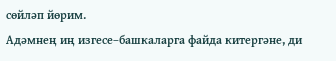сөйләп йөрим.
Адәмнең иң изгесе–башкаларга файда китергәне, ди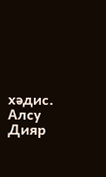хәдис.
Алсу Дияр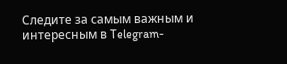Следите за самым важным и интересным в Telegram-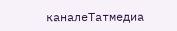каналеТатмедиа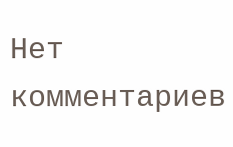Нет комментариев